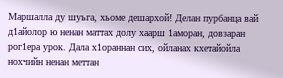Маршалла ду шуьга, хьоме дешархой! Делан пурбанца вай д1айолор ю ненан маттах долу хаарш 1аморан, довзаран рог1ера урок. Дала х1ораннан сих, ойланах кхетайойла нохчийн ненан меттан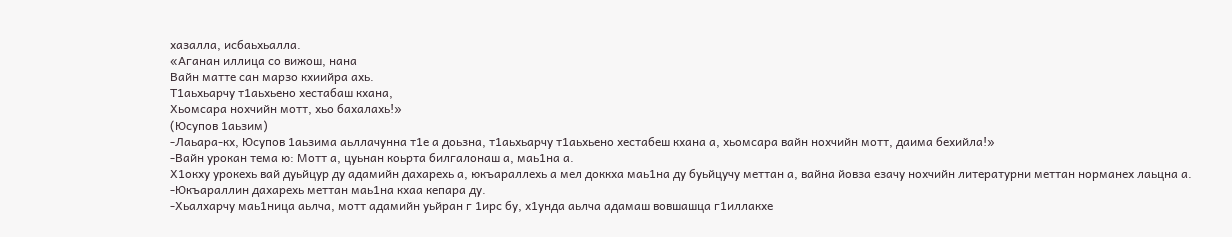хазалла, исбаьхьалла.
«Аганан иллица со вижош, нана
Вайн матте сан марзо кхиийра ахь.
Т1аьхьарчу т1аьхьено хестабаш кхана,
Хьомсара нохчийн мотт, хьо бахалахь!»
(Юсупов 1аьзим)
-Лаьара-кх, Юсупов 1аьзима аьллачунна т1е а доьзна, т1аьхьарчу т1аьхьено хестабеш кхана а, хьомсара вайн нохчийн мотт, даима бехийла!»
-Вайн урокан тема ю: Мотт а, цуьнан коьрта билгалонаш а, маь1на а.
Х1окху урокехь вай дуьйцур ду адамийн дахарехь а, юкъараллехь а мел доккха маь1на ду буьйцучу меттан а, вайна йовза езачу нохчийн литературни меттан норманех лаьцна а.
-Юкъараллин дахарехь меттан маь1на кхаа кепара ду.
-Хьалхарчу маь1ница аьлча, мотт адамийн уьйран г 1ирс бу, х1унда аьлча адамаш вовшашца г1иллакхе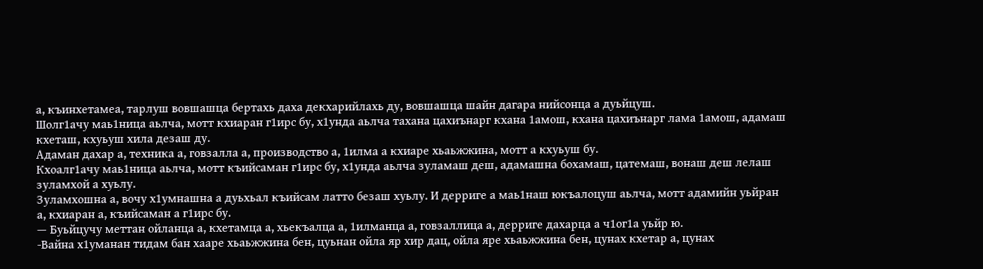а, къинхетамеа, тарлуш вовшашца бертахь даха декхарийлахь ду, вовшашца шайн дагара нийсонца а дуьйцуш.
Шолг1ачу маь1ница аьлча, мотт кхиаран г1ирс бу, х1унда аьлча тахана цахиънарг кхана 1амош, кхана цахиънарг лама 1амош, адамаш кхеташ, кхуьуш хила дезаш ду.
Адаман дахар а, техника а, говзалла а, производство а, 1илма а кхиаре хьаьжжина, мотт а кхуьуш бу.
Кхоалг1ачу маь1ница аьлча, мотт къийсаман г1ирс бу, х1унда аьлча зуламаш деш, адамашна бохамаш, цатемаш, вонаш деш лелаш зуламхой а хуьлу.
Зуламхошна а, вочу х1умнашна а дуьхьал къийсам латто безаш хуьлу. И дерриге а маь1наш юкъалоцуш аьлча, мотт адамийн уьйран а, кхиаран а, къийсаман а г1ирс бу.
— Буьйцучу меттан ойланца а, кхетамца а, хьекъалца а, 1илманца а, говзаллица а, дерриге дахарца а ч1ог1а уьйр ю.
-Вайна х1уманан тидам бан хааре хьаьжжина бен, цуьнан ойла яр хир дац, ойла яре хьаьжжина бен, цунах кхетар а, цунах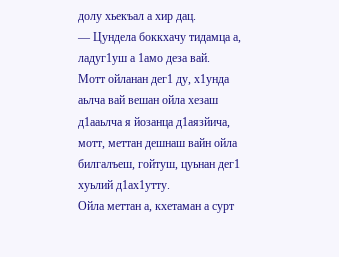долу хьекъал а хир дац.
— Цундела боккхачу тидамца а, ладуг1уш а 1амо деза вай.
Мотт ойланан дег1 ду, х1унда аьлча вай вешан ойла хезаш д1ааьлча я йозанца д1аязйича, мотт, меттан дешнаш вайн ойла билгалъеш, гойтуш, цуьнан дег1 хуьлий д1ах1утту.
Ойла меттан а, кхетаман а сурт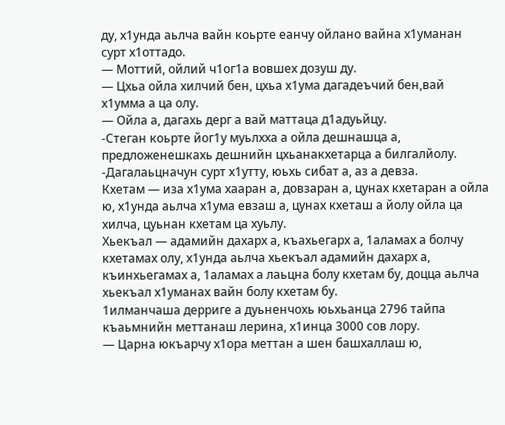ду, х1унда аьлча вайн коьрте еанчу ойлано вайна х1уманан сурт х1оттадо.
— Моттий, ойлий ч1ог1а вовшех дозуш ду.
— Цхьа ойла хилчий бен, цхьа х1ума дагадеъчий бен,вай х1умма а ца олу.
— Ойла а, дагахь дерг а вай маттаца д1адуьйцу.
-Стеган коьрте йог1у муьлхха а ойла дешнашца а, предложенешкахь дешнийн цхьанакхетарца а билгалйолу.
-Дагалаьцначун сурт х1утту, юьхь сибат а, аз а девза.
Кхетам — иза х1ума хааран а, довзаран а, цунах кхетаран а ойла ю, х1унда аьлча х1ума евзаш а, цунах кхеташ а йолу ойла ца хилча, цуьнан кхетам ца хуьлу.
Хьекъал — адамийн дахарх а, къахьегарх а, 1аламах а болчу кхетамах олу, х1унда аьлча хьекъал адамийн дахарх а, къинхьегамах а, 1аламах а лаьцна болу кхетам бу, доцца аьлча хьекъал х1уманах вайн болу кхетам бу.
1илманчаша дерриге а дуьненчохь юьхьанца 2796 тайпа къаьмнийн меттанаш лерина, х1инца 3000 сов лору.
— Царна юкъарчу х1ора меттан а шен башхаллаш ю,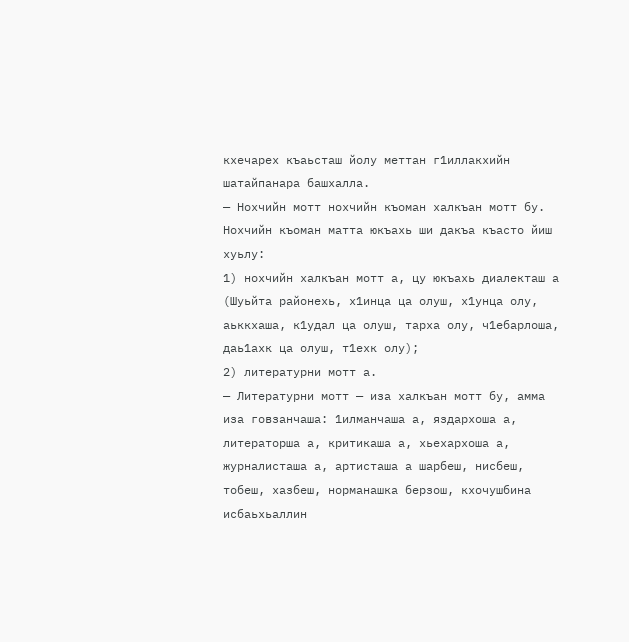кхечарех къаьсташ йолу меттан г1иллакхийн шатайпанара башхалла.
— Нохчийн мотт нохчийн къоман халкъан мотт бу.
Нохчийн къоман матта юкъахь ши дакъа къасто йиш хуьлу:
1) нохчийн халкъан мотт а, цу юкъахь диалекташ а (Шуьйта районехь, х1инца ца олуш, х1унца олу, аьккхаша, к1удал ца олуш, тарха олу, ч1ебарлоша, даь1ахк ца олуш, т1ехк олу);
2) литературни мотт а.
— Литературни мотт — иза халкъан мотт бу, амма иза говзанчаша: 1илманчаша а, яздархоша а, литераторша а, критикаша а, хьехархоша а, журналисташа а, артисташа а шарбеш, нисбеш, тобеш, хазбеш, норманашка берзош, кхочушбина исбаьхьаллин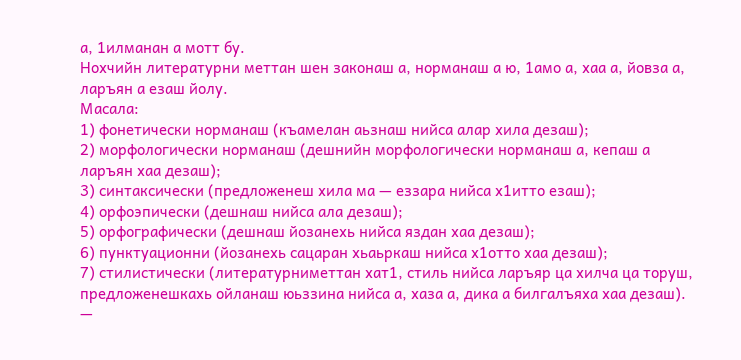а, 1илманан а мотт бу.
Нохчийн литературни меттан шен законаш а, норманаш а ю, 1амо а, хаа а, йовза а, ларъян а езаш йолу.
Масала:
1) фонетически норманаш (къамелан аьзнаш нийса алар хила дезаш);
2) морфологически норманаш (дешнийн морфологически норманаш а, кепаш а ларъян хаа дезаш);
3) синтаксически (предложенеш хила ма — еззара нийса х1итто езаш);
4) орфоэпически (дешнаш нийса ала дезаш);
5) орфографически (дешнаш йозанехь нийса яздан хаа дезаш);
6) пунктуационни (йозанехь сацаран хьаьркаш нийса х1отто хаа дезаш);
7) стилистически (литературниметтан хат1, стиль нийса ларъяр ца хилча ца торуш, предложенешкахь ойланаш юьззина нийса а, хаза а, дика а билгалъяха хаа дезаш).
—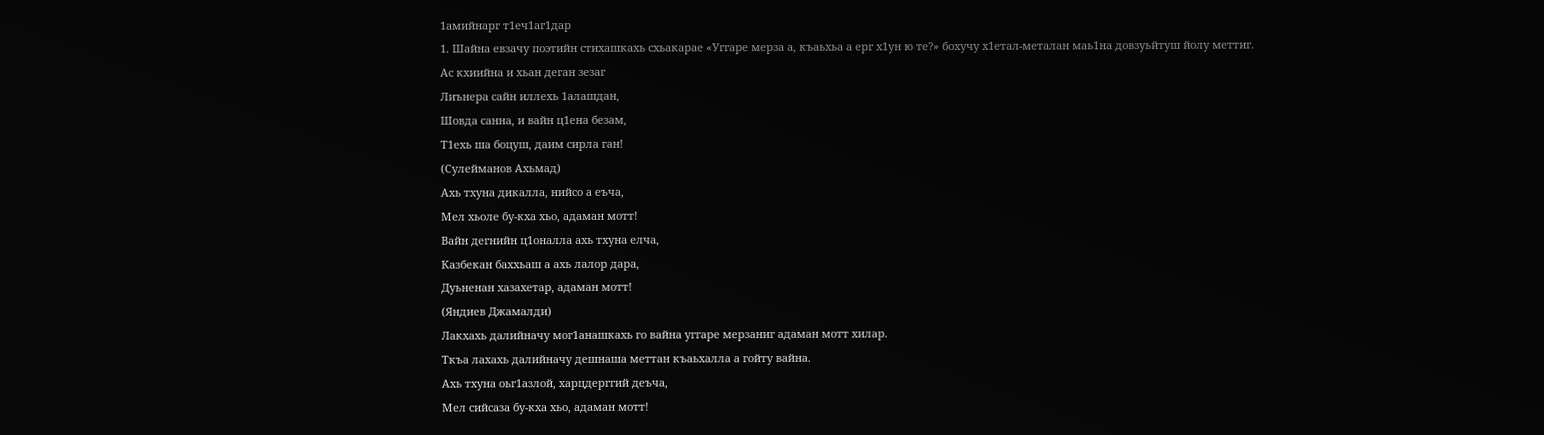1амийнарг т1еч1аг1дар
1. Шайна евзачу поэтийн стихашкахь схьакарае «Уггаре мерза а, къаьхьа а ерг х1ун ю те?» бохучу х1етал-металан маь1на довзуьйтуш йолу меттиг.
Ас кхиийна и хьан деган зезаг
Лиънера сайн иллехь 1алашдан,
Шовда санна, и вайн ц1ена безам,
Т1ехь ша боцуш, даим сирла ган!
(Сулейманов Ахьмад)
Ахь тхуна дикалла, нийсо а еъча,
Мел хьоле бу-кха хьо, адаман мотт!
Вайн дегнийн ц1оналла ахь тхуна елча,
Казбекан баххьаш а ахь лалор дара,
Дуьненан хазахетар, адаман мотт!
(Яндиев Джамалди)
Лакхахь далийначу мог1анашкахь го вайна уггаре мерзаниг адаман мотт хилар.
Ткъа лахахь далийначу дешнаша меттан къаьхалла а гойту вайна.
Ахь тхуна оьг1азлой, харцдерггий деъча,
Мел сийсаза бу-кха хьо, адаман мотт!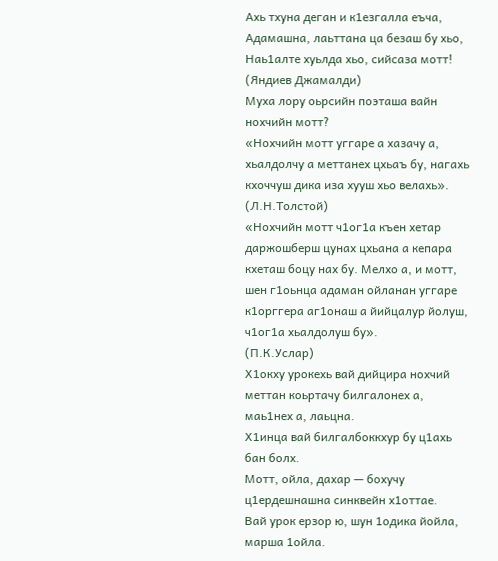Ахь тхуна деган и к1езгалла еъча,
Адамашна, лаьттана ца безаш бу хьо,
Наь1алте хуьлда хьо, сийсаза мотт!
(Яндиев Джамалди)
Муха лору оьрсийн поэташа вайн нохчийн мотт?
«Нохчийн мотт уггаре а хазачу а, хьалдолчу а меттанех цхьаъ бу, нагахь кхоччуш дика иза хууш хьо велахь».
(Л.Н.Толстой)
«Нохчийн мотт ч1ог1а къен хетар даржошберш цунах цхьана а кепара кхеташ боцу нах бу. Мелхо а, и мотт, шен г1оьнца адаман ойланан уггаре к1орггера аг1онаш а йийцалур йолуш, ч1ог1а хьалдолуш бу».
(П.К.Услар)
Х1окху урокехь вай дийцира нохчий меттан коьртачу билгалонех а, маь1нех а, лаьцна.
Х1инца вай билгалбоккхур бу ц1ахь бан болх.
Мотт, ойла, дахар — бохучу ц1ердешнашна синквейн х1оттае.
Вай урок ерзор ю, шун 1одика йойла, марша 1ойла.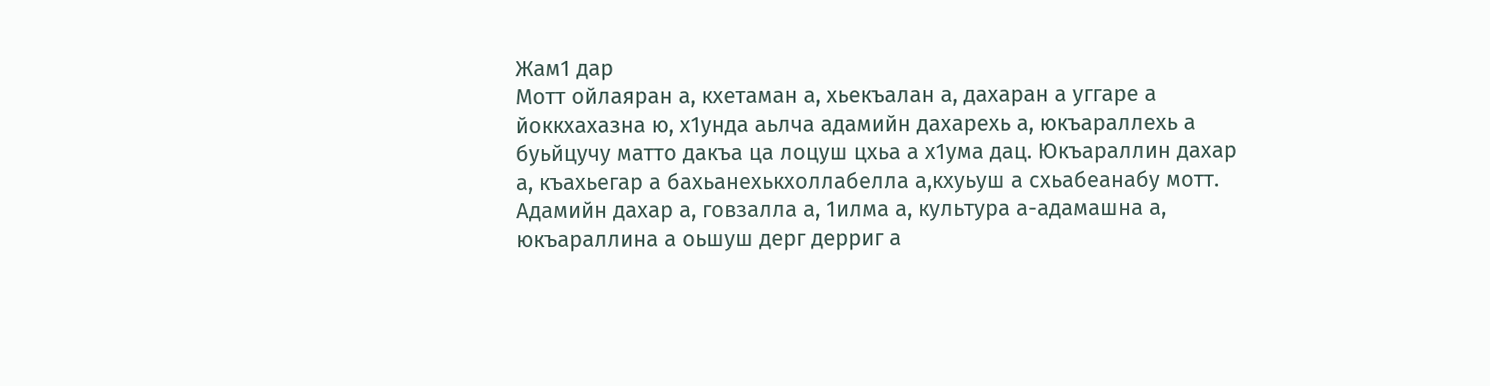Жам1 дар
Мотт ойлаяран а, кхетаман а, хьекъалан а, дахаран а уггаре а йоккхахазна ю, х1унда аьлча адамийн дахарехь а, юкъараллехь а буьйцучу матто дакъа ца лоцуш цхьа а х1ума дац. Юкъараллин дахар а, къахьегар а бахьанехькхоллабелла а,кхуьуш а схьабеанабу мотт. Адамийн дахар а, говзалла а, 1илма а, культура а-адамашна а, юкъараллина а оьшуш дерг дерриг а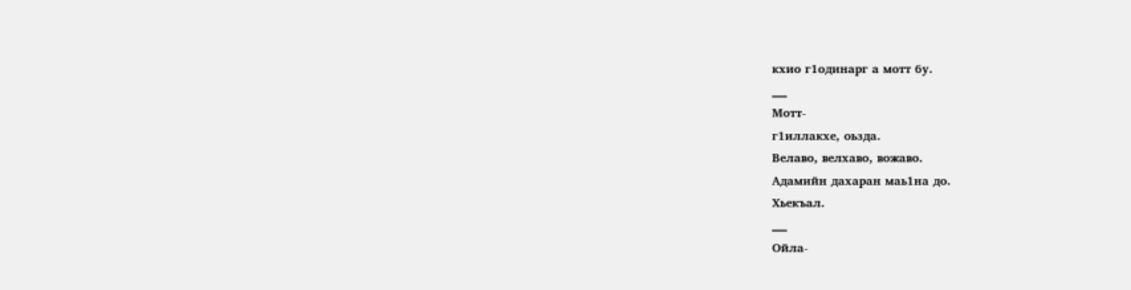кхио г1одинарг а мотт бу.
___
Мотт-
г1иллакхе, оьзда.
Велаво, велхаво, вожаво.
Адамийн дахаран маь1на до.
Хьекъал.
___
Ойла-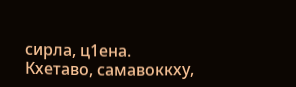сирла, ц1ена.
Кхетаво, самавоккху,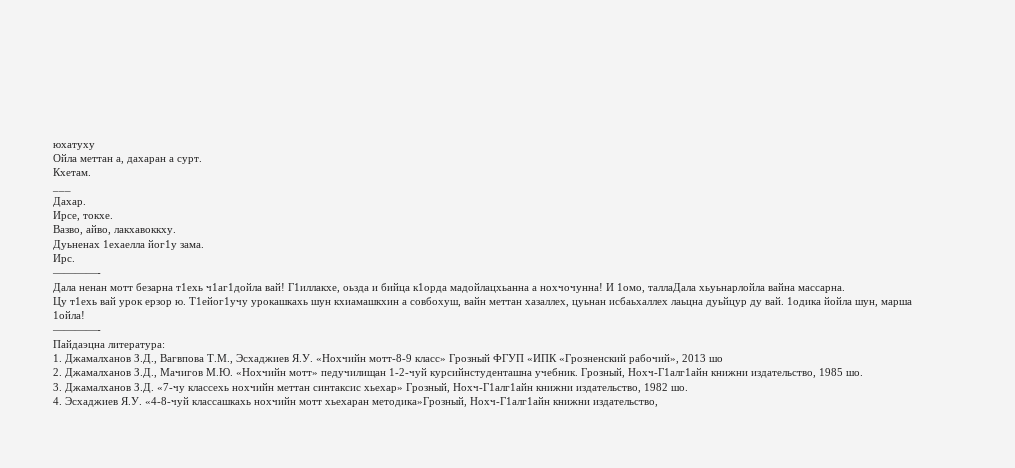юхатуху
Ойла меттан а, дахаран а сурт.
Кхетам.
___
Дахар.
Ирсе, токхе.
Вазво, айво, лакхавоккху.
Дуьненах 1ехаелла йог1у зама.
Ирс.
————-
Дала ненан мотт безарна т1ехь ч1аг1дойла вай! Г1иллакхе, оьзда и бийца к1орда мадойлацхьанна а нохчочунна! И 1омо, таллаДала хьуьнарлойла вайна массарна.
Цу т1ехь вай урок ерзор ю. Т1ейог1учу урокашкахь шун кхиамашкхин а совбохуш, вайн меттан хазаллех, цуьнан исбаьхаллех лаьцна дуьйцур ду вай. 1одика йойла шун, марша 1ойла!
————-
Пайдаэцна литература:
1. Джамалханов З.Д., Вагвпова Т.М., Эсхаджиев Я.У. «Нохчийн мотт-8-9 класс» Грозный ФГУП «ИПК «Грозненский рабочий», 2013 шо
2. Джамалханов З.Д., Мачигов М.Ю. «Нохчийн мотт» педучилищан 1-2-чуй курсийнстуденташна учебник. Грозный, Нохч-Г1алг1айн книжни издательство, 1985 шо.
3. Джамалханов З.Д. «7-чу классехь нохчийн меттан синтаксис хьехар» Грозный, Нохч-Г1алг1айн книжни издательство, 1982 шо.
4. Эсхаджиев Я.У. «4-8-чуй классашкахь нохчийн мотт хьехаран методика»Грозный, Нохч-Г1алг1айн книжни издательство,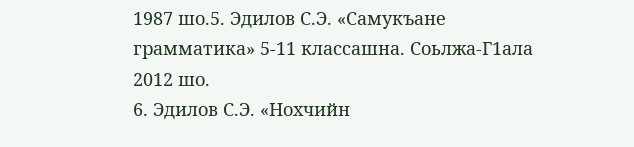1987 шо.5. Эдилов С.Э. «Самукъане грамматика» 5-11 классашна. Соьлжа-Г1ала 2012 шо.
6. Эдилов С.Э. «Нохчийн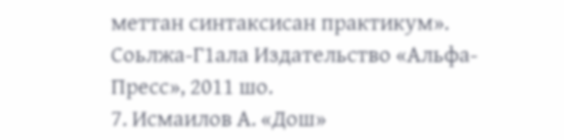меттан синтаксисан практикум». Соьлжа-Г1ала Издательство «Альфа-Пресс», 2011 шо.
7. Исмаилов А. «Дош»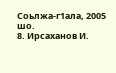Соьлжа-г1ала, 2005 шо.
8. Ирсаханов И.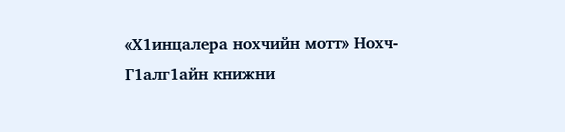«Х1инцалера нохчийн мотт» Нохч-Г1алг1айн книжни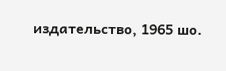издательство, 1965 шо.